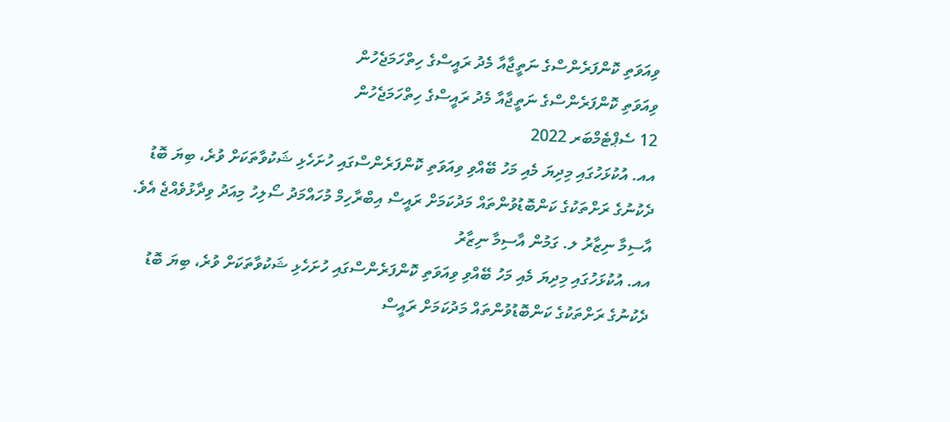ވިއަވަތި ކޮންފަރެންސްގެ ނަތީޖާއާ މެދު ރައީސްގެ ހިތްހަމަޖެހުން
ވިއަވަތި ކޮންފަރެންސްގެ ނަތީޖާއާ މެދު ރައީސްގެ ހިތްހަމަޖެހުން
12 ސެޕްޓެމްބަރ 2022
އއ. އުކުޅަހުގައި މިދިޔަ މެއި މަހު ބޭއްވި ވިއަވަތި ކޮންފަރެންސްގައި ހުށަހެޅި ޝަކުވާތަކަށް ވުރެ، ބިޔަ ބޮޑު ދެކުނުގެ ރަށްތަކުގެ ކަންބޮޑުވުންތައް މަދުކަމަށް ރައީސް އިބްރާހިމް މުހައްމަދު ސޯލިހު މިއަދު ވިދާޅުވެއްޖެ އެވެ.
އާސިމާ ނިޒާރު ލ. ގަމުން އާސިމާ ނިޒާރު
އއ. އުކުޅަހުގައި މިދިޔަ މެއި މަހު ބޭއްވި ވިއަވަތި ކޮންފަރެންސްގައި ހުށަހެޅި ޝަކުވާތަކަށް ވުރެ، ބިޔަ ބޮޑު ދެކުނުގެ ރަށްތަކުގެ ކަންބޮޑުވުންތައް މަދުކަމަށް ރައީސް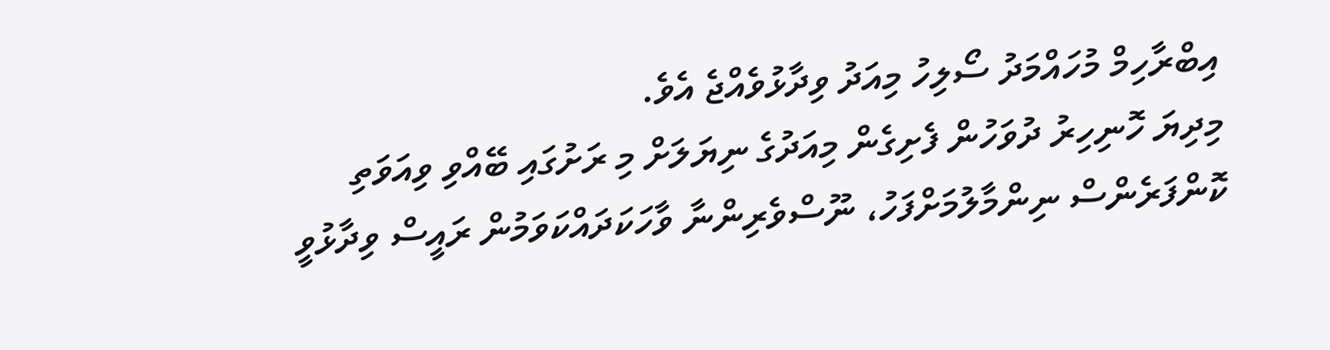އިބްރާހިމް މުހައްމަދު ސޯލިހު މިއަދު ވިދާޅުވެއްޖެ އެވެ.
މިދިޔަ ހޮނިހިރު ދުވަހުން ފެށިގެން މިއަދުގެ ނިޔަލަށް މި ރަށުގައި ބޭއްވި ވިއަވަތި ކޮންފަރެންސް ނިންމާލުމަށްފަހު، ނޫސްވެރިންނާ ވާހަކަދައްކަވަމުން ރައީސް ވިދާޅުވީ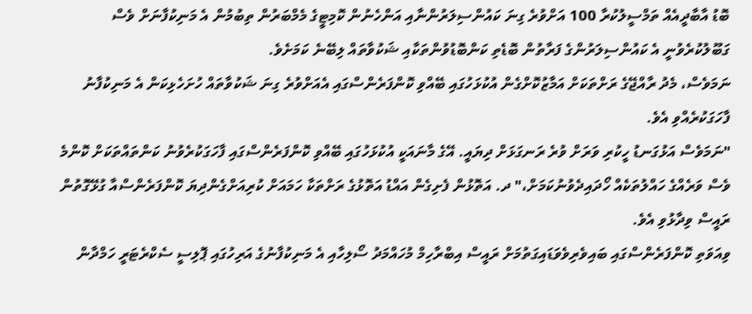ބޮޑު އާބާދީއެއް ތަމްސީލުކުރާ 100 އަށްވުރެ ގިނަ ކައުންސިލަރުންނާއި އަންހެނުން ކޮމިޓީގެ މެމްބަރުން ތިބުމުން އެ މަނިކުފާނަށް ވެސް ގަބޫލުކުރެވުނީ އެ ކައުންސިލަރުންގެ ފަރާތުން ބޮޑެތި ކަންބޮޑުވުންތަކާއި ޝަކުވާތައް ލިބޭނެ ކަމަށެވެ.
ނަމަވެސް، މެދު ރާއްޖޭގެ ރަށްތަކަށް އަމާޒުކޮށްގެން އުކުޅަހުގައި ބޭއްވި ކޮންފަރެންސްގައި އެއަށްވުރެ ގިނަ ޝަކުވާތައް ހުށަހެޅިކަން އެ މަނިކުފާނު ފާހަގަކުރެއްވި އެވެ.
"ނަމަވެސް އަޅުގަނޑު ހީކުރި ވަރަށް ވުރެ ރަނގަޅަށް ދިޔައީ. އޭގެ މާނައަކީ އުކުޅަހުގައި ބޭއްވި ކޮންފަރެންސްގައި ފާހަގަކުރެވުނު ކަންތައްތަކަށް ކޮންމެ ވެސް ވަރެއްގެ ހައްލުތަކެއް ހޯދައިދެވުނުކަމަށް،" ދ. އަތޮޅުން ފެށިގެން އައްޑު އަތޮޅުގެ ރަށްތަކާ ހަމައަށް ކުރިއަށްގެންދިޔަ ކޮންފަރެންސްއާ ގުޅޭގޮތުން ރައީސް ވިދާޅުވި އެވެ.
ވިއަވަތި ކޮންފަރެންސްގައި ބައިވެރިވެވަޑައިގަތުމަށް ރައީސް އިބްރާހިމް މުހައްމަދު ސޯލިހާއި އެ މަނިކުފާނުގެ އަރިހުގައި ޕޮލިސީ ސެކްރެޓަރީ ހަމްދާން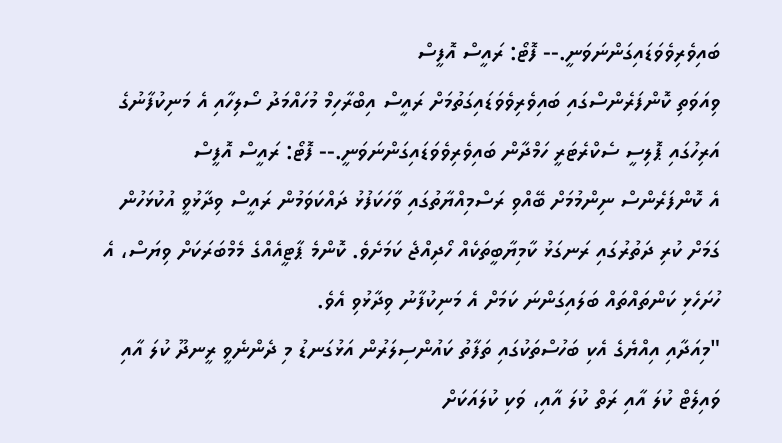ބައިވެރިވެވަޑައިގަންނަވަނީ.-- ފޮޓޯ: ރައީސް އޮފީސް
ވިއަވަތި ކޮންފަރެންސްގައި ބައިވެރިވެވަޑައިގަތުމަށް ރައީސް އިބްރާހިމް މުހައްމަދު ސޯލިހާއި އެ މަނިކުފާނުގެ އަރިހުގައި ޕޮލިސީ ސެކްރެޓަރީ ހަމްދާން ބައިވެރިވެވަޑައިގަންނަވަނީ.-- ފޮޓޯ: ރައީސް އޮފީސް
އެ ކޮންފަރެންސް ނިންމުމަށް ބޭއްވި ރަސްމިއްޔާތުގައި ވާހަކަފުޅު ދައްކަވަމުން ރައީސް ވިދާޅުވީ އުކުޅަހުން ގަމަށް ކުރި ދަތުރުގައި ރަނގަޅު ކާމިޔާބީތަކެއް ހޯދިއްޖެ ކަމަށެވެ. ކޮންމެ ޕާޓީއެއްގެ މެމްބަރަކަށް ވިޔަސް، އެ ހުށަހެޅި ކަންތައްތައް ބަލައިގަންނަ ކަމަށް އެ މަނިކުފާނު ވިދާޅުވި އެވެ.
"މިއަދާއި އިއްޔެގެ އެކި ބަހުސްތަކުގައި ތަފާތު ކައުންސިލަރުން އަޅުގަނޑު މި ދެންނެވީ ރީނދޫ ކުލަ އާއި ވައިލެޓް ކުލަ އާއި ރަތް ކުލަ އާއި، ވަކި ކުލައަކަށް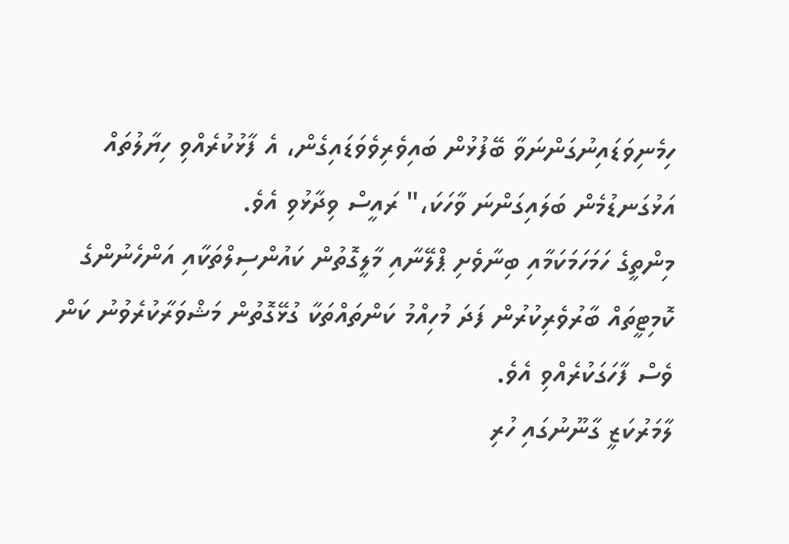ހިމެނިވަޑައިނުގަންނަވާ ބޭފުޅުން ބައިވެރިވެވަޑައިގެން، އެ ފާޅުކުރެއްވި ހިޔާލުތައް އަޅުގަނޑުމެން ބަލައިގަންނަ ވާހަކަ،" ރައީސް ވިދާޅުވި އެވެ.
މިންތީގެ ހަމަހަމަކަމާއި ބިނާވެށި ޕްލޭނާއި މާލީގޮތުން ކައުންސިލްތަކާއި އަންހެނުންގެ ކޮމިޓީތައް ބާރުވެރިކުރުން ފަދަ މުހިއްމު ކަންތައްތަކާ ގުޅޭގޮތުން މަޝްވަރާކުރެވުނު ކަން ވެސް ފާހަގަކުރެއްވި އެވެ.
ލާމަރުކަޒީ ގާނޫނުގައި ހުރި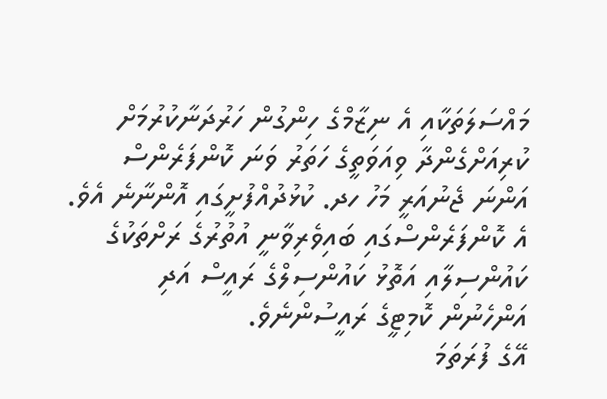މައްސަލަތަކާއި އެ ނިޒާމްގެ ހިންގުން ހަރުދަނާކުރުމަށް ކުރިއަށްގެންދާ ވިއަވަތީގެ ހަތަރު ވަނަ ކޮންފަރެންސް އަންނަ ޖެނުއަރީ މަހު ހދ. ކުޅުދުއްފުށީގައި އޮންނާނެ އެވެ. އެ ކޮންފަރެންސްގައި ބައިވެރިވާނީ އުތުރުގެ ރަށްތަކުގެ ކައުންސިލާއި އަތޮޅު ކައުންސިލްގެ ރައީސް އަދި އަންހެނުން ކޮމިޓީގެ ރައީސުންނެވެ.
އޭގެ ފުރަތަމަ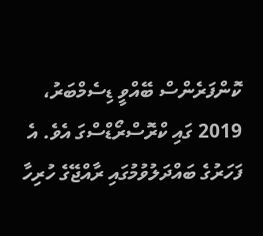ކޮންފަރެންސް ބޭއްވީ ޑިސެމްބަރު، 2019 ގައި ކްރޮސްރޯޑްސްގަ އެވެ. އެ ފަހަރުގެ ބައްދަލުވުމުގައި ރާއްޖޭގެ ހުރިހާ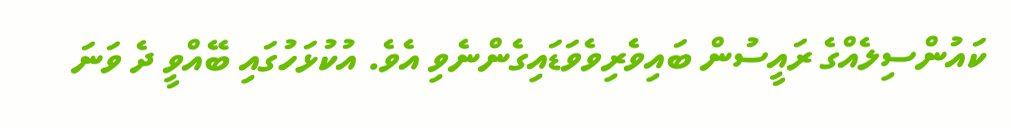ކައުންސިލެއްގެ ރައީސުން ބައިވެރިވެވަޑައިގެންނެވި އެވެ. އުކުޅަހުގައި ބޭއްވީ ދެ ވަނަ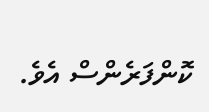ކޮންފަރެންސް އެވެ.